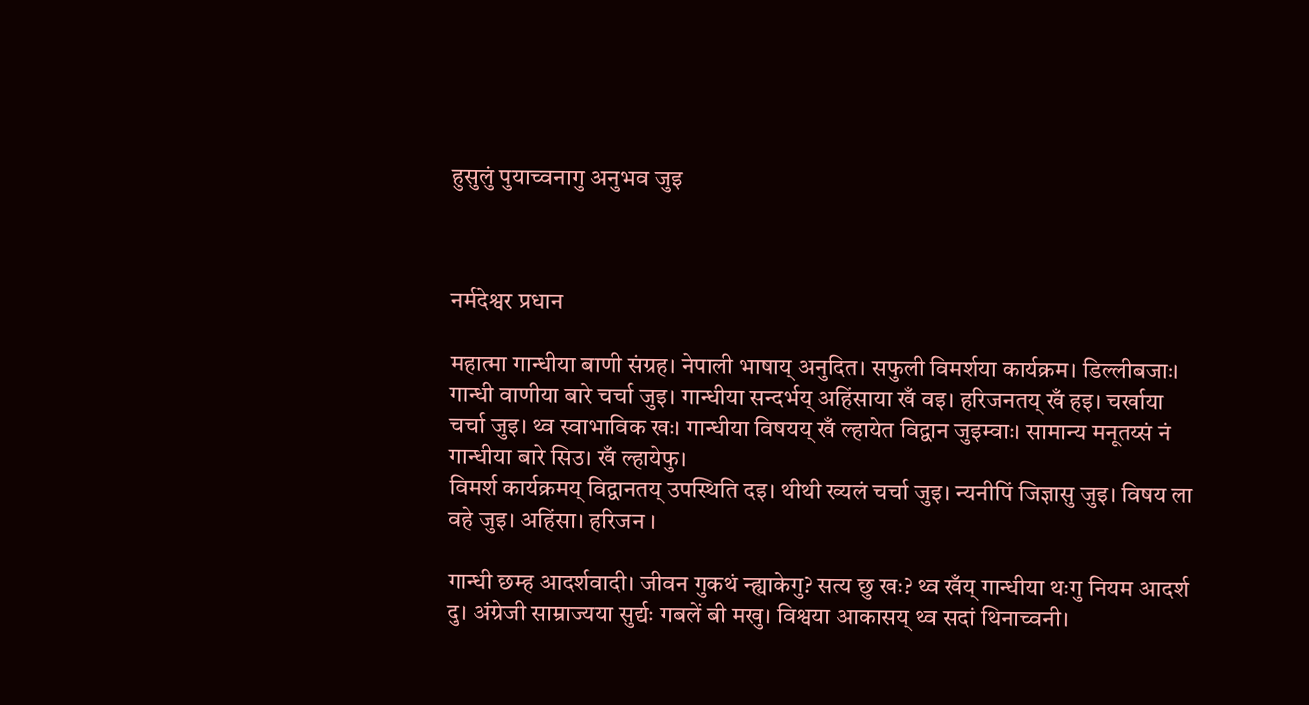हुसुलुं पुयाच्वनागु अनुभव जुइ



नर्मदेश्वर प्रधान

महात्मा गान्धीया बाणी संग्रह। नेपाली भाषाय् अनुदित। सफुली विमर्शया कार्यक्रम। डिल्लीबजाः। गान्धी वाणीया बारे चर्चा जुइ। गान्धीया सन्दर्भय् अहिंसाया खँ वइ। हरिजनतय् खँ हइ। चर्खाया चर्चा जुइ। थ्व स्वाभाविक खः। गान्धीया विषयय् खँ ल्हायेत विद्वान जुइम्वाः। सामान्य मनूतय्सं नं गान्धीया बारे सिउ। खँ ल्हायेफु।
विमर्श कार्यक्रमय् विद्वानतय् उपस्थिति दइ। थीथी ख्यलं चर्चा जुइ। न्यनीपिं जिज्ञासु जुइ। विषय ला वहे जुइ। अहिंसा। हरिजन ।

गान्धी छम्ह आदर्शवादी। जीवन गुकथं न्ह्याकेगु? सत्य छु खः? थ्व खँय् गान्धीया थःगु नियम आदर्श दु। अंग्रेजी साम्राज्यया सुर्द्यः गबलें बी मखु। विश्वया आकासय् थ्व सदां थिनाच्वनी।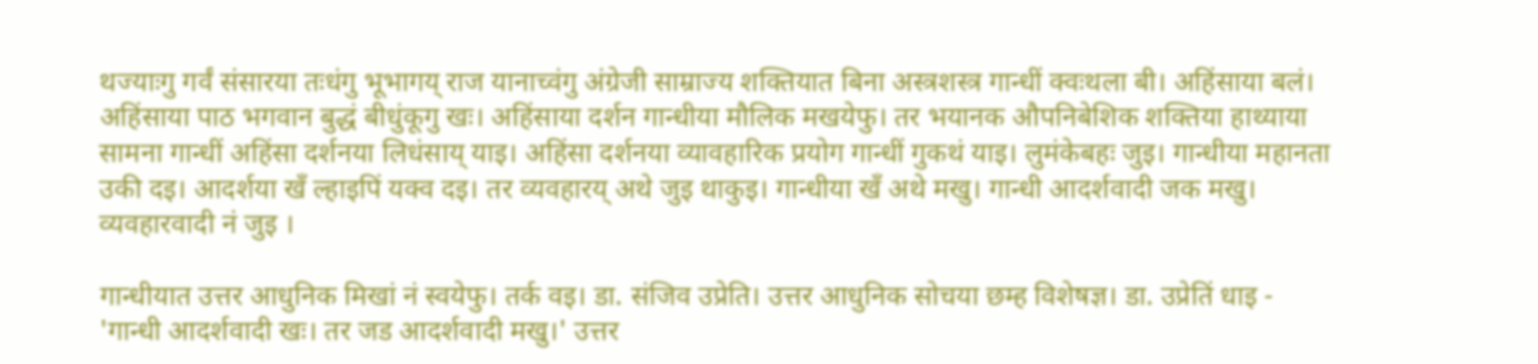थज्याःगु गर्वं संसारया तःधंगु भूभागय् राज यानाच्वंगु अंग्रेजी साम्राज्य शक्तियात बिना अस्त्रशस्त्र गान्धीं क्वःथला बी। अहिंसाया बलं। अहिंसाया पाठ भगवान बुद्धं बीधुंकूगु खः। अहिंसाया दर्शन गान्धीया मौलिक मखयेफु। तर भयानक औपनिबेशिक शक्तिया हाथ्याया सामना गान्धीं अहिंसा दर्शनया लिधंसाय् याइ। अहिंसा दर्शनया व्यावहारिक प्रयोग गान्धीं गुकथं याइ। लुमंकेबहः जुइ। गान्धीया महानता उकी दइ। आदर्शया खँ ल्हाइपिं यक्व दइ। तर व्यवहारय् अथे जुइ थाकुइ। गान्धीया खँ अथे मखु। गान्धी आदर्शवादी जक मखु। व्यवहारवादी नं जुइ ।

गान्धीयात उत्तर आधुनिक मिखां नं स्वयेफु। तर्क वइ। डा. संजिव उप्रेति। उत्तर आधुनिक सोचया छम्ह विशेषज्ञ। डा. उप्रेतिं धाइ - 'गान्धी आदर्शवादी खः। तर जड आदर्शवादी मखु।' उत्तर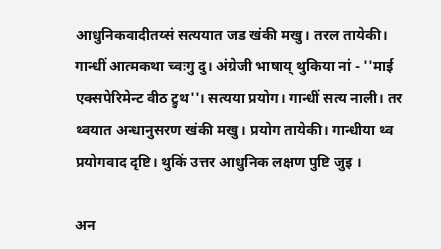आधुनिकवादीतय्सं सत्ययात जड खंकी मखु। तरल तायेकी। गान्धीं आत्मकथा च्वःगु दु। अंग्रेजी भाषाय् थुकिया नां - ''माई एक्सपेरिमेन्ट वीठ ट्रुथ''। सत्यया प्रयोग। गान्धीं सत्य नाली। तर थ्वयात अन्धानुसरण खंकी मखु। प्रयोग तायेकी। गान्धीया थ्व प्रयोगवाद दृष्टि। थुकिं उत्तर आधुनिक लक्षण पुष्टि जुइ ।

अन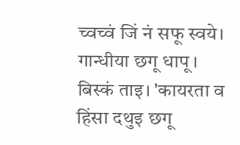च्वच्वं जिं नं सफू स्वये। गान्धीया छगू धापू। बिस्कं ताइ। 'कायरता व हिंसा दथुइ छगू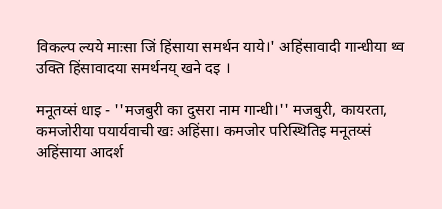विकल्प ल्यये माःसा जिं हिंसाया समर्थन याये।' अहिंसावादी गान्धीया थ्व उक्ति हिंसावादया समर्थनय् खने दइ ।

मनूतय्सं धाइ - ''मजबुरी का दुसरा नाम गान्धी।'' मजबुरी, कायरता, कमजोरीया पयार्यवाची खः अहिंसा। कमजोर परिस्थितिइ मनूतय्सं अहिंसाया आदर्श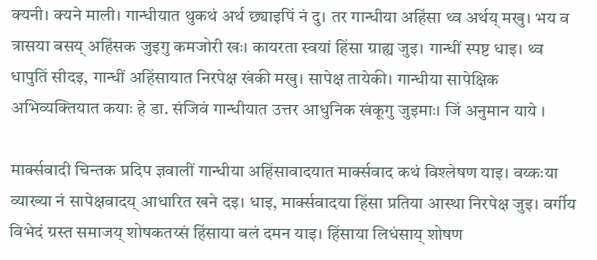क्यनी। क्यने माली। गान्धीयात थुकथं अर्थ छ्याइपिं नं दु। तर गान्धीया अहिंसा थ्व अर्थय् मखु। भय व त्रासया बसय् अहिंसक जुइगु कमजोरी खः। कायरता स्वयां हिंसा ग्राह्य जुइ। गान्धीं स्पष्ट धाइ। थ्व धापुतिं सीदइ, गान्धीं अहिंसायात निरपेक्ष खंकी मखु। सापेक्ष तायेकी। गान्धीया सापेक्षिक अभिव्यक्तियात कयाः हे डा. संजिवं गान्धीयात उत्तर आधुनिक खंकूगु जुइमाः। जिं अनुमान याये ।

मार्क्सवादी चिन्तक प्रदिप ज्ञवालीं गान्धीया अहिंसावादयात मार्क्सवाद कथं विश्लेषण याइ। वय्कःया व्याख्या नं सापेक्षवादय् आधारित खने दइ। धाइ, मार्क्सवादया हिंसा प्रतिया आस्था निरपेक्ष जुइ। वर्गीय विभेदं ग्रस्त समाजय् शोषकतय्सं हिंसाया बलं दमन याइ। हिंसाया लिधंसाय् शोषण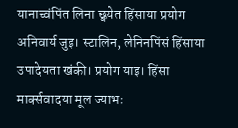यानाच्वंपिंत लिना छ्वयेत हिंसाया प्रयोग अनिवार्य जुइ। स्टालिन, लेनिनपिंसं हिंसाया उपादेयता खंकी। प्रयोग याइ। हिंसा मार्क्सवादया मूल ज्याभः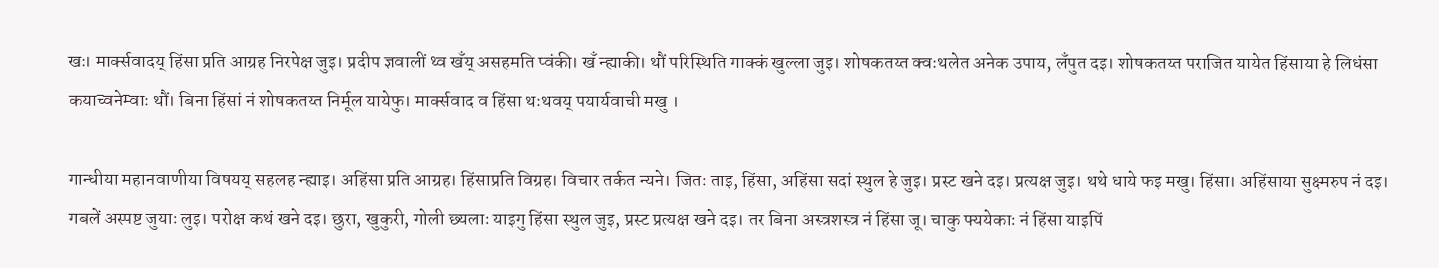खः। मार्क्सवादय् हिंसा प्रति आग्रह निरपेक्ष जुइ। प्रदीप ज्ञवालीं थ्व खँय् असहमति प्वंकी। खँ न्ह्याकी। थौं परिस्थिति गाक्कं खुल्ला जुइ। शोषकतय्त क्वःथलेत अनेक उपाय, लँपुत दइ। शोषकतय्त पराजित यायेत हिंसाया हे लिधंसा कयाच्वनेम्वाः थौं। बिना हिंसां नं शोषकतय्त निर्मूल यायेफु। मार्क्सवाद व हिंसा थःथवय् पयार्यवाची मखु ।

गान्धीया महानवाणीया विषयय् सहलह न्ह्याइ। अहिंसा प्रति आग्रह। हिंसाप्रति विग्रह। विचार तर्कत न्यने। जितः ताइ, हिंसा, अहिंसा सदां स्थुल हे जुइ। प्रस्ट खने दइ। प्रत्यक्ष जुइ। थथे धाये फइ मखु। हिंसा। अहिंसाया सुक्ष्मरुप नं दइ। गबलें अस्पष्ट जुयाः लुइ। परोक्ष कथं खने दइ। छुरा, खुकुरी, गोली छ्यलाः याइगु हिंसा स्थुल जुइ, प्रस्ट प्रत्यक्ष खने दइ। तर बिना अस्त्रशस्त्र नं हिंसा जू। चाकु फ्ययेकाः नं हिंसा याइपिं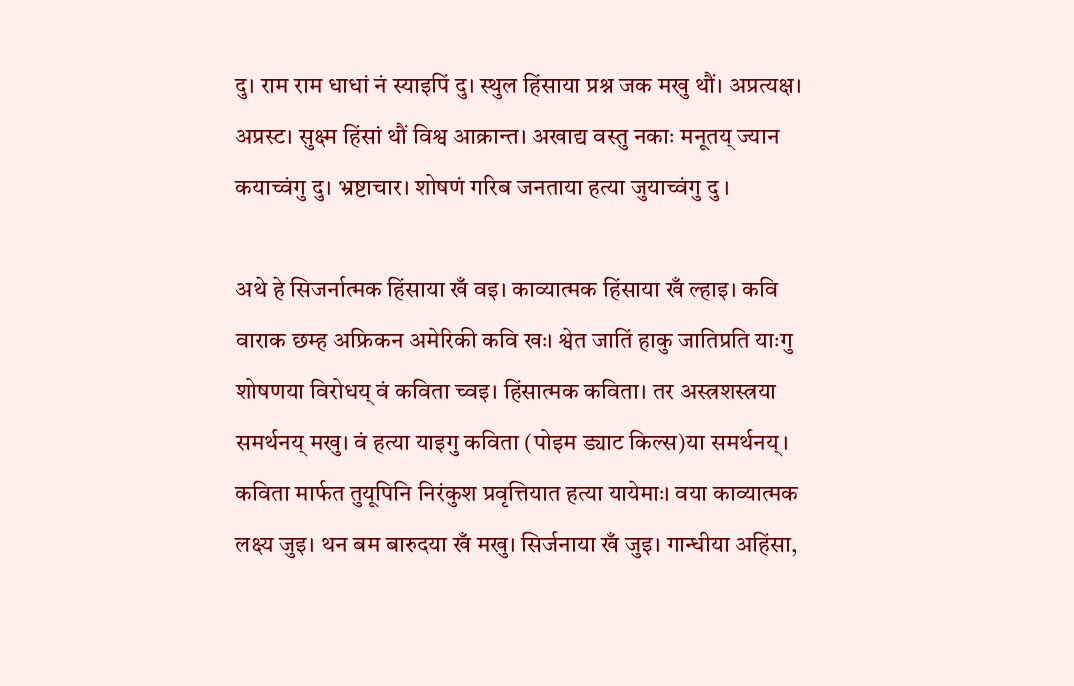दु। राम राम धाधां नं स्याइपिं दु। स्थुल हिंसाया प्रश्न जक मखु थौं। अप्रत्यक्ष। अप्रस्ट। सुक्ष्म हिंसां थौं विश्व आक्रान्त। अखाद्य वस्तु नकाः मनूतय् ज्यान कयाच्वंगु दु। भ्रष्टाचार। शोषणं गरिब जनताया हत्या जुयाच्वंगु दु ।

अथे हे सिजर्नात्मक हिंसाया खँ वइ। काव्यात्मक हिंसाया खँ ल्हाइ। कवि वाराक छम्ह अफ्रिकन अमेरिकी कवि खः। श्वेत जातिं हाकु जातिप्रति याःगु शोषणया विरोधय् वं कविता च्वइ। हिंसात्मक कविता। तर अस्त्रशस्त्रया समर्थनय् मखु। वं हत्या याइगु कविता (पोइम ड्याट किल्स)या समर्थनय्। कविता मार्फत तुयूपिनि निरंकुश प्रवृत्तियात हत्या यायेमाः। वया काव्यात्मक लक्ष्य जुइ। थन बम बारुदया खँ मखु। सिर्जनाया खँ जुइ। गान्धीया अहिंसा,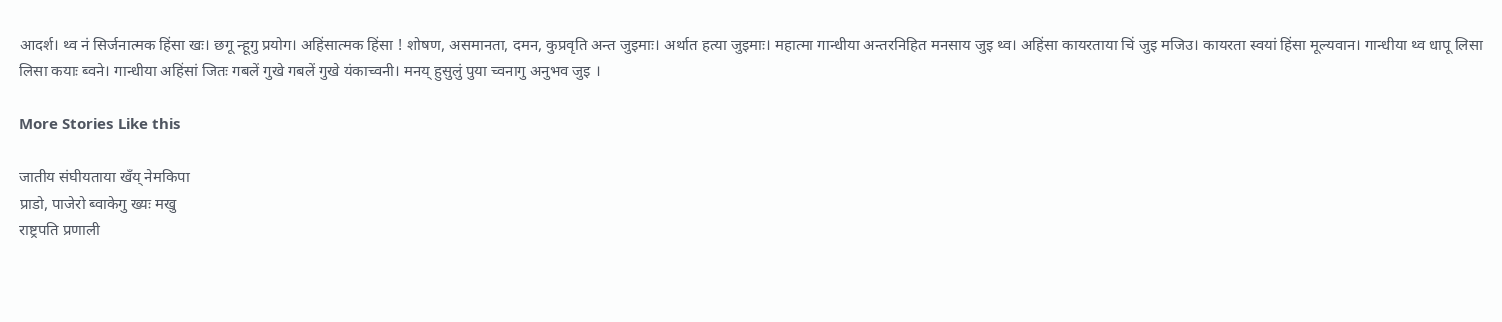आदर्श। थ्व नं सिर्जनात्मक हिंसा खः। छगू न्हूगु प्रयोग। अहिंसात्मक हिंसा ! शोषण, असमानता, दमन, कुप्रवृति अन्त जुइमाः। अर्थात हत्या जुइमाः। महात्मा गान्धीया अन्तरनिहित मनसाय जुइ थ्व। अहिंसा कायरताया चिं जुइ मजिउ। कायरता स्वयां हिंसा मूल्यवान। गान्धीया थ्व धापू लिसा लिसा कयाः ब्वने। गान्धीया अहिंसां जितः गबलें गुखे गबलें गुखे यंकाच्वनी। मनय् हुसुलुं पुया च्वनागु अनुभव जुइ ।

More Stories Like this

जातीय संघीयताया खँय् नेमकिपा
प्राडो, पाजेरो ब्वाकेगु ख्यः मखु
राष्ट्रपति प्रणाली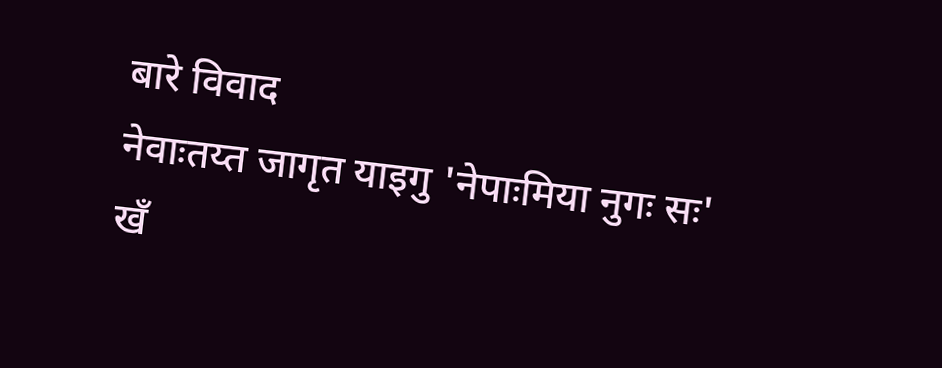बारे विवाद
नेवाःतय्त जागृत याइगु 'नेपाःमिया नुगः सः'
खँ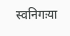स्वनिगःया